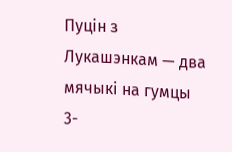Пуцін з Лукашэнкам — два мячыкі на гумцы
3-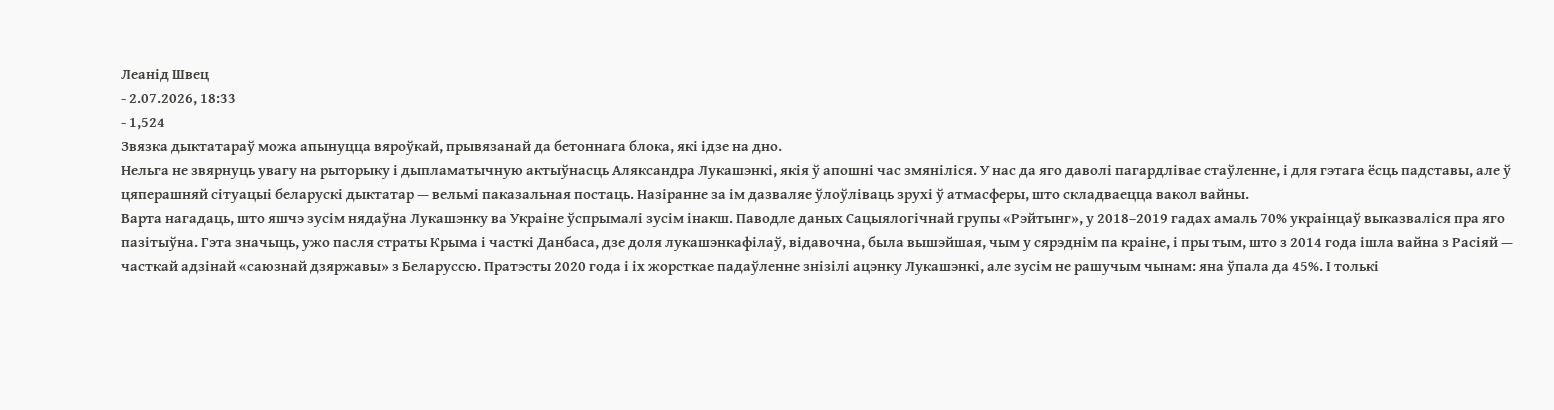Леанід Швец
- 2.07.2026, 18:33
- 1,524
Звязка дыктатараў можа апынуцца вяроўкай, прывязанай да бетоннага блока, які ідзе на дно.
Нельга не звярнуць увагу на рыторыку і дыпламатычную актыўнасць Аляксандра Лукашэнкі, якія ў апошні час змяніліся. У нас да яго даволі пагардлівае стаўленне, і для гэтага ёсць падставы, але ў цяперашняй сітуацыі беларускі дыктатар — вельмі паказальная постаць. Назіранне за ім дазваляе ўлоўліваць зрухі ў атмасферы, што складваецца вакол вайны.
Варта нагадаць, што яшчэ зусім нядаўна Лукашэнку ва Украіне ўспрымалі зусім інакш. Паводле даных Сацыялогічнай групы «Рэйтынг», у 2018–2019 гадах амаль 70% украінцаў выказваліся пра яго пазітыўна. Гэта значыць, ужо пасля страты Крыма і часткі Данбаса, дзе доля лукашэнкафілаў, відавочна, была вышэйшая, чым у сярэднім па краіне, і пры тым, што з 2014 года ішла вайна з Расіяй — часткай адзінай «саюзнай дзяржавы» з Беларуссю. Пратэсты 2020 года і іх жорсткае падаўленне знізілі ацэнку Лукашэнкі, але зусім не рашучым чынам: яна ўпала да 45%. І толькі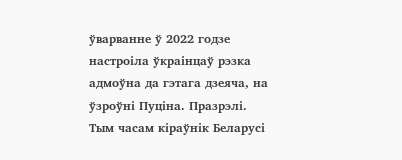ўварванне ў 2022 годзе настроіла ўкраінцаў рэзка адмоўна да гэтага дзеяча, на ўзроўні Пуціна. Празрэлі.
Тым часам кіраўнік Беларусі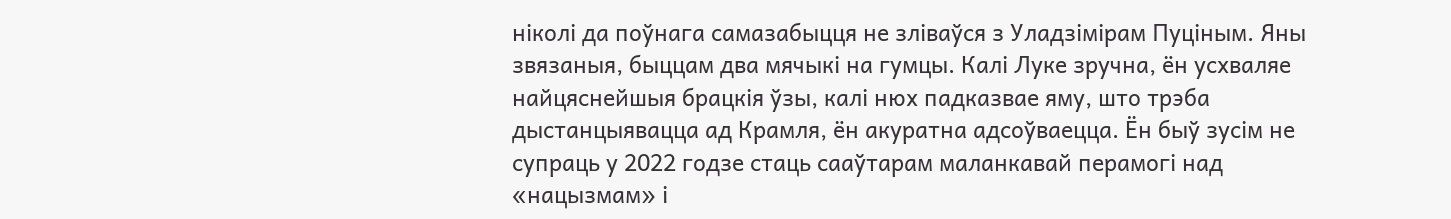ніколі да поўнага самазабыцця не зліваўся з Уладзімірам Пуціным. Яны звязаныя, быццам два мячыкі на гумцы. Калі Луке зручна, ён усхваляе найцяснейшыя брацкія ўзы, калі нюх падказвае яму, што трэба дыстанцыявацца ад Крамля, ён акуратна адсоўваецца. Ён быў зусім не супраць у 2022 годзе стаць сааўтарам маланкавай перамогі над «нацызмам» і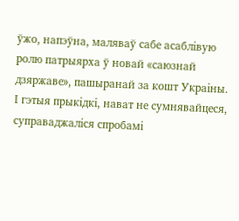ўжо, напэўна, маляваў сабе асаблівую ролю патрыярха ў новай «саюзнай дзяржаве», пашыранай за кошт Украіны. І гэтыя прыкідкі, нават не сумнявайцеся, суправаджаліся спробамі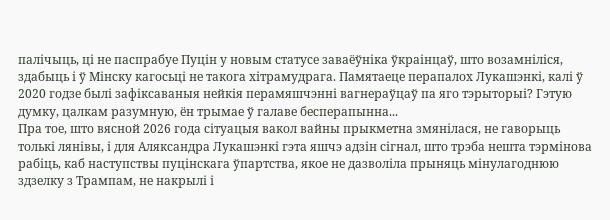палічыць, ці не паспрабуе Пуцін у новым статусе заваёўніка ўкраінцаў, што возамніліся, здабыць і ў Мінску кагосьці не такога хітрамудрага. Памятаеце перапалох Лукашэнкі, калі ў 2020 годзе былі зафіксаваныя нейкія перамяшчэнні вагнераўцаў па яго тэрыторыі? Гэтую думку, цалкам разумную, ён трымае ў галаве бесперапынна...
Пра тое, што вясной 2026 года сітуацыя вакол вайны прыкметна змянілася, не гаворыць толькі лянівы, і для Аляксандра Лукашэнкі гэта яшчэ адзін сігнал, што трэба нешта тэрмінова рабіць, каб наступствы пуцінскага ўпартства, якое не дазволіла прыняць мінулагоднюю здзелку з Трампам, не накрылі і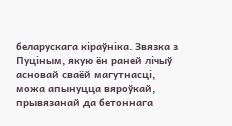беларускага кіраўніка. Звязка з Пуціным, якую ён раней лічыў асновай сваёй магутнасці, можа апынуцца вяроўкай, прывязанай да бетоннага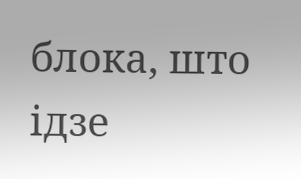блока, што ідзе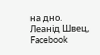на дно.
Леанід Швец, Facebook